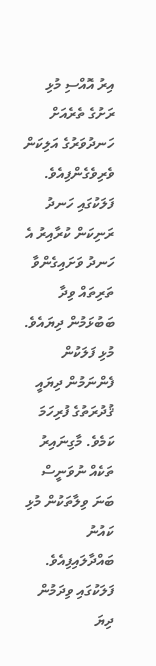އިރު އޮއްސި މުޅި ރަށުގެ ތެރެއަށް ހަނދުވަރުގެ އަލިކަން ވެރިވެގެންފިއެވެ. ފަލަކުގައި ހަނދު ރަނިކަން ކުރާއިރު އެ ހަނދު ވަށައިގެންވާ ތަރިތައް ވިދާ ބަބުޅަމުން ދިޔައެވެ. މުޅި ފަލަކުން ފެންނަމުން ދިޔައީ ޤުދުރަތުގެ ފުރިހަމަ ކަމެވެ. މާގިނައިރު ތަކެއް ނުވަނީސް ބަނަ ވިލާތަކުން މުޅި ކައުނު ބައްދާލައިފިއެވެ. ފަލަކުގައި ވިދަމުން ދިޔަ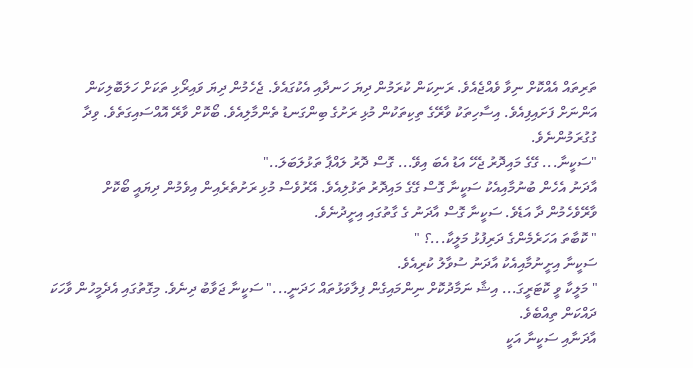ތަރިތައް އެއްކޮށް ނިވާ ވެއްޖެއެވެ. ރަނިކަން ކުރަމުން ދިޔަ ހަނދާއި އެކުގައެވެ. ޖެހެމުން ދިޔަ ވައިރޯޅި ތަކަށް ހަލަބޮލިކަން އަންނަށް ފަށައިފިއެވެ. އިސާހިތަކު ވާރޭގެ ތިކިތަކުން މުޅި ރަށުގެ ބިންގަނޑު ތެންމާލިއެވެ. ބޯކޮށް ވާރޭ އޮއްސައިގަތެވެ. ވިދާ ގުގުރަމުންނެވެ.
"ސަކީނާ... ގޭގެ މައިދޮރު ޖެހޭ އަޑު އެބަ އިވޭ... ގޮސް ދޮރު ލައްޕާ ތަޅުލަބަލަ.."
އާދަނު އެހެން ބުނުމާއިއެކު ސަކީނާ ގޮސް ގޭގެ މައިދޮރު ތަޅުލިއެވެ. އޭރުވެސް މުޅި ރަށުތެރެއިން އިވެމުން ދިޔައީ ބޯކޮށް ވާރޭވެހެމުން ދާ އަޑެވެ. ސަކީނާ ގޮސް އާދަނު ގެ ގާތުގައި އިށީދުނެވެ.
" ކޮބާތަ އަހަރެމެންގެ ދަރިފުޅު މަލީކާ...؟ "
ސަކީނާ އިށީނުމާއިއެކު އާދަނު ސުވާލު ކުރިއެވެ.
" މަލީކާ ވީ ކޮޓަރީގަ... އިޝާ ނަމާދުކޮށް ނިންމައިގެން ފިލާވަޅުތައް ހަދަނީ..." ސަކީނާ ޖަވާބު ދިނެވެ. މިގޮތުގައި އެދެމީހުން ވާހަކަ ދައްކަން ތިއްބެވެ.
އާދަނާއި ސަކީނާ އަކީ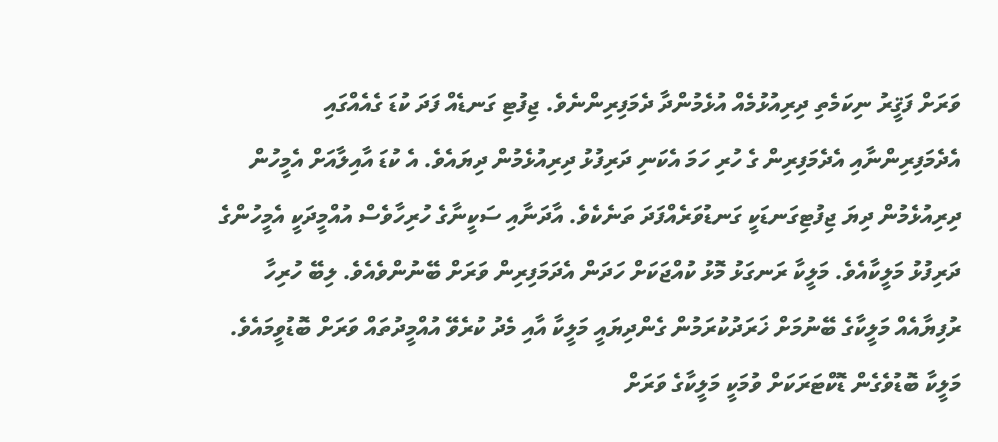ވަރަށް ފަޤީރު ނިކަމެތި ދިރިއުޅުމެއް އުޅެމުންދާ ދެމަފިރިންނެވެ. ޖިފުޓި ގަނޑެއް ފަދަ ކުޑަ ގެއެއްގައި އެދެމަފިރިންނާއި އެދެމަފިރިން ގެ ހުރި ހަމަ އެކަނި ދަރިފުޅު ދިރިއުޅެމުން ދިޔައެވެ. އެ ކުޑަ އާއިލާއަށް އެމީހުން ދިރިއުޅެމުން ދިޔަ ޖިފުޓިގަނޑަކީ ގަނޑުވަރެއްފަދަ ތަނެކެވެ. އާދަނާއި ސަކީނާގެ ހުރިހާވެސް އުއްމީދަކީ އެމީހުންގެ ދަރިފުޅު މަލީކާއެވެ. މަލީކާ ރަނގަޅު މޮޅު ކުއްޖަކަށް ހަދަން އެދަމަފިރިން ވަރަށް ބޭނުންވެއެވެ. ލިބޭ ހުރިހާ ރުފިޔާއެއް މަލީކާގެ ބޭނުމަށް ޚަރަދުކުރަމުން ގެންދިޔައީ މަލީކާ އާއި މެދު ކުރެވޭ އުއްމީދުތައް ވަރަށް ބޮޑުވީމައެވެ. މަލީކާ ބޮޑުވެގެން ޑޮކްޓަރަކަށް ވުމަކީ މަލީކާގެ ވަރަށް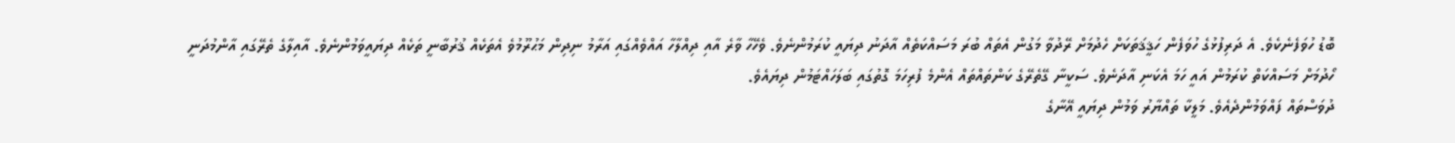ބޮޑު ހުވަފެނެކެވެ. އެ ދަރިފުޅުގެ ހުވަފެން ހަޤީޤަތަކަށް ހެދުމަށް ރޭދުވާ މަގުން އެތައް ބުރަ މަސައްކަތެއް އާދަނު ދިޔައީ ކުރަމުންނެވެ. ވެހޭހާ ވާރެ އާއި ދިއްލާހާ އައްވެއްގައި އަރާމު ނިދިން މަޙުރޫމުވެ އެތަކެއް ޤުރުބާނީ ތަކެއް ދިޔައީވަމުންނެވެ. އާއިލާގެ ތެރޭގައި އާންމުދަނީ ހޯދުމަށް މަސައްކަތް ކުރަމުން އައީ ހަމަ އެކަނި އާދަނެވެ. ސަކީނާ ގޭތެރޭގެ ކަންތައްތައް އެންމެ ފުރިހަމަ ގޮތުގައި ބަލަހައްޓަމުން ދިޔައެވެ.
ދުވަސްތައް ފައްވަމުންދެއެވެ. މަލީކާ ތައްޔާރު ވަމުން ދިޔައީ އޭނާގެ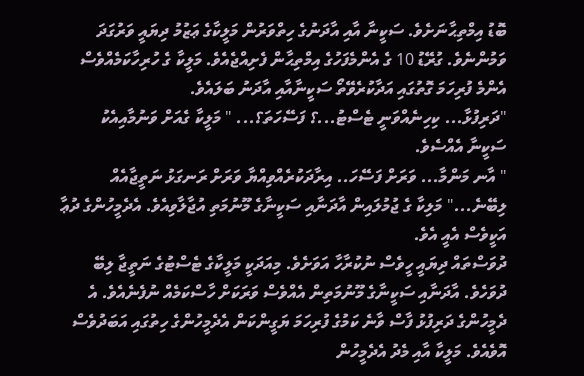ބޮޑު އިމްތިޙާނަށެވެ. ސަކީނާ އާއި އާދަނުގެ ހިތްވަރުން މަލީކާގެ ޢަޒުމު ދިޔައީ ވަރުގަދަ ވަމުންނެވެ. ގުރޭޑު 10 ގެ އެންމެފަހުގެ އިމްތިޙާން ފެށިއްޖެއެވެ. މަލީކާ ގެ ހުރިހާކަމެއްވެސް އެންމެ ފުރިހަމަ ގޮތުގައި އަދާކުރެވޭތޯ ސަކީނާއާއި އާދަނު ބަލައެވެ.
"ދަރިފުޅާ... ކިހިނެއްވަނީ ޓެސްޓު...؟ ފަސޭހަތަ؟... " މަލީކާ ގެއަށް ވަނުމާއިއެކު ސަކީނާ އެއްސެވެ.
" އާނ މަންމާ... ވަރަށް ފަސޭހަ.. އިރާދަކުރެއްވިއްޔާ ވަރަށް ރަނގަޅު ނަތީޖާއެއް ލިބޭނެ..." މަލިކާ ގެ ޖުމުލައިން އާދަނާއި ސަކީނާގެ މޫނުމަތި އުޖާލާވިއެވެ. އެދެމީހުންގެ ދުޢާ އަކީވެސް އެއީ އެވެ.
ދުވަސްތައް ދިޔައީ ހީވެސް ނުކުރާހާ އަވަށެވެ. މިއަދަކީ މަލީކާގެ ޓެސްޓުގެ ނަތީޖާ ލިބޭ ދުވަހެވެ. އާދަނާއި ސަކީނާގެ މޫނުމަތިން އެއްވެސް ވަރަކަށް ހާސްކަމެއް ނުފެނެއެވެ. އެ ދެމީހުންގެ ދަރިފުޅު ފާސް ވާނެ ކަމުގެ ފުރިހަމަ ޔަގީންކަން އެދެމީހުންގެ ހިތުގައި އަބަދުވެސް އޮވެއެވެ. މަލީކާ އާއި މެދު އެދެމީހުން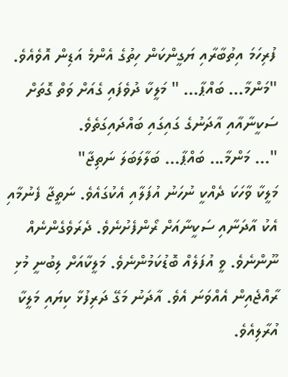ފުރިހަމަ އިތުބާރާއި ޔަގީންކަން ހިތުގެ އެންމެ އަޑިން އޮވެއެވެ.
"މަންމާ... ބައްޕާ... " މަލީކާ ދުވެފައި ގެއަށް ވަތް ގޮތަށް ސަކީނާއާއި އާދަނުގެ ގައިގައި ބައްދައިގަތެވެ.
"... މަންމާ... ބައްޕާ... ބަލާލަބަލަ ނަތިޖާ"
މަލީކާ ވާހަކަ ދެއްކީ ނުހަނު އުފަލާއި އެކުގައެވެ. ނަތީޖާ ފެނުމާއި އެކު އާދަނާއި ސަކީނާއަށް ރޯންފެށުނެވެ. ދެރަވެގެންނެއް ނޫންނެވެ. ވީ އުފަލެއް ބޮޑުކަމުންނެވެ. މަލީކާއަށް ލިބުނީ މުޅި ރާއްޖެއިން އެއްވަނަ އެވެ. އާދަނު މަގޭ ދަރިފުޅާ ކިޔައި މަލީކާ އުރާލިއެވެ.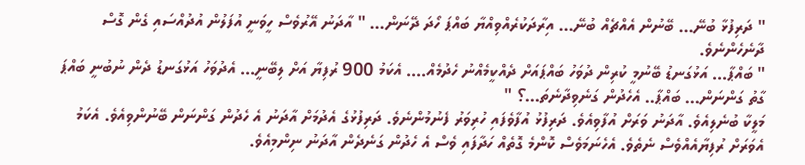" ދަރިފުޅާ ބުނޭ... ބޭނުން އެއްޗެއް ބުނޭ... އިރާދަކުރެއްވިއްޔާ ބައްޕަ ހޯދަ ދޭނަން... " އާދަނު އޭރުވެސް ހީވަނީ އުފަލުން އުދުއްސައި ގެން ގޮސް ދާނެހެންނެވެ.
" ބައްޕާ... އަޅުގަނޑު ބޭނުމީ ކުރިން ދުވަހު ބައްޕައަށް ދެއްކީމެއްނު ހެދުމެއް.... އެކަމު 900 ރުފިޔާ އަށް ލިބޭނީ... އެދުވަހު އަޅުގަނޑު ދެން ނުބުނީ ބައްޕަ ގާތު ގަންނަން... ބައްޕާ.. އެހެދުން ގަނެވިދާނެތަ...؟ "
މަލީކާ ބުނެލިއެވެ. އާދަނު ވަރަށް އުފާވިއެވެ. ދަރިފުޅު އުފާވެފައި ހުރިވަރު ފެނުމުންނެވެ. ދަރިފުޅުގެ އެދުމަށް އާދަނު އެ ހެދުން ގަންނަން ބޭނުންވިއެވެ. އެކަމު އެވަރަށް ރުފިޔާއެއްވެސް ނެތެވެ. އެހެނަމަވެސް ކޮންމެ ގޮތެއް ހަދާފައި ވެސް އެ ހެދުން ގަނެދެން އާދަނު ނިންމިއެވެ.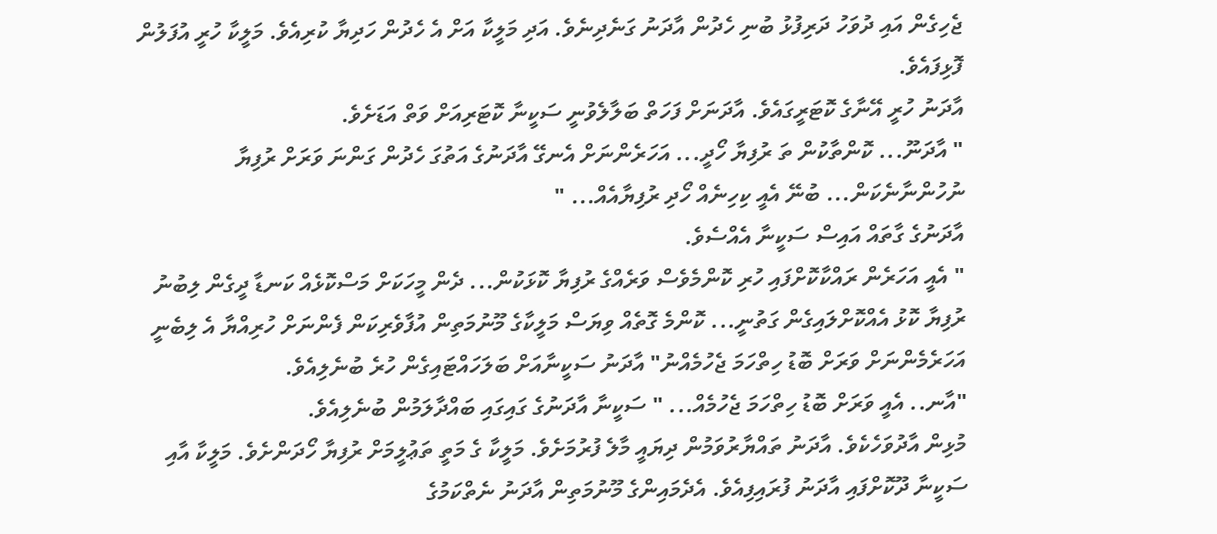ޖެހިގެން އައި ދުވަހު ދަރިފުޅު ބުނި ހެދުން އާދަނު ގަނެދިނެވެ. އަދި މަލީކާ އަށް އެ ހެދުން ހަދިޔާ ކުރިއެވެ. މަލީކާ ހުރީ އުފަލުން ފޮޅިފައެވެ.
އާދަނު ހުރީ އޭނާގެ ކޮޓަރީގައެވެ. އާދަނަށް ފަހަތް ބަލާލެވުނީ ސަކީނާ ކޮޓަރިއަށް ވަތް އަޑަށެވެ.
" އާދަނޫ... ކޮންތާކުން ތަ ރުފިޔާ ހޯދީ... އަހަރެންނަށް އެނގޭ އާދަނުގެ އަތުގަ ހެދުން ގަންނަ ވަރަށް ރުފިޔާ ނުހުންނާނެކަން... ބުނޭ އެއީ ކިހިނެއް ހޯދި ރުފިޔާއެއް... "
އާދަނުގެ ގާތައް އައިސް ސަކީނާ އެއްސެވެ.
" އެއީ އަހަރެން ރައްކާކޮށްފައި ހުރި ކޮންމެވެސް ވަރެއްގެ ރުފިޔާ ކޮޅަކުން... ދެން މީހަކަށް މަސްކޮޅެއް ކަނޑާ ދީގެން ލިބުނު ރުފިޔާ ކޮޅު އެއްކޮށްލައިގެން ގަތުނީ... ކޮންމެ ގޮތެއް ވިޔަސް މަލީކާގެ މޫނުމަތިން އުފާވެރިކަން ފެންނަށް ހުރިއްޔާ އެ ލިބެނީ އަހަރެމެންނަށް ވަރަށް ބޮޑު ހިތްހަމަ ޖެހުމެއްނު" އާދަނު ސަކީނާއަށް ބަލަހައްޓައިގެން ހުރެ ބުނެލިއެވެ.
"އާނ.. އެއީ ވަރަށް ބޮޑު ހިތްހަމަ ޖެހުމެއް... " ސަކީނާ އާދަނުގެ ގައިގައި ބައްދާލަމުން ބުނެލިއެވެ.
މުޅިން އާދުވަހެކެވެ. އާދަނު ތައްޔާރުވަމުން ދިޔައީ މާލެ ފުރުމަށެވެ. މަލީކާ ގެ މަތީ ތަޢުލީމަށް ރުފިޔާ ހޯދަންށެވެ. މަލީކާ އާއި ސަކީނާ ދޫކޮށްފައި އާދަނު ފުރައިފިއެވެ. އެދެމައިންގެ މޫނުމަތިން އާދަނު ނެތްކަމުގެ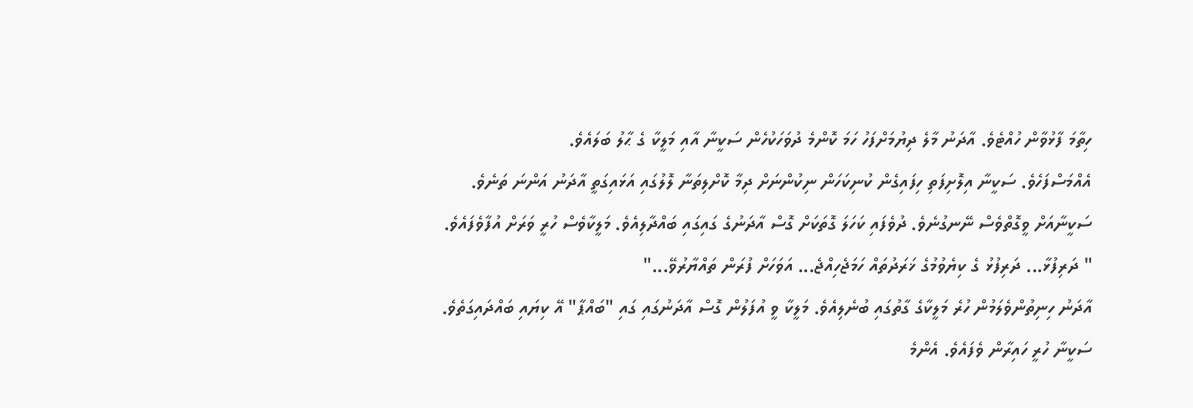ހިތާމަ ފާޅުވާން ހުއްޓެވެ. އާދަނު މާލެ ދިޔުމަށްފަހު ހަމަ ކޮންމެ ދުވަހަކުހެން ސަކީނާ އާއި މަލީކާ ގެ ޙާލު ބަލައެވެ.
އެއްމަސްފަހެވެ. ސަކީނާ އިލޮށިފަތި ހިފައިގެން ކުނިކަހަން ނިކުންނަށް ދިމާ ކޮށްލިތަނާ ލޮލުގައި އަޅައިގަތީ އާދަނު އަންނަ ތަނެވެ. ސަކީނާއަށް ވީގޮތްވެސް ނޭނގުނެވެ. ދުވެފައި ކަހަލަ ގޮތަކަށް ގޮސް އާދަނުގެ ގައިގައި ބައްދާލިއެވެ. މަލީކާވެސް ހުރީ ވަރަށް އުފާވެފައެވެ.
" ދަރިފުޅާ... ދަރިފުޅު ގެ ކިޔެވުމުގެ ޚަރަދުތައް ހަމަޖެހިއްޖެ... އަވަހަށް ފުރަން ތައްޔާރުވޭ..."
އާދަނު ހިނިތުންވެލަމުން ހުރެ މަލީކާގެ ގާތުގައި ބުނެލިއެވެ. މަލީކާ ވީ އުފަލުން ގޮސް އާދަނުގައި ގައި "ބައްޕާ" އޭ ކިޔައި ބައްދައިގަތެވެ. ސަކީނާ ހުރީ ހައިރާން ވެފައެވެ. އެންމެ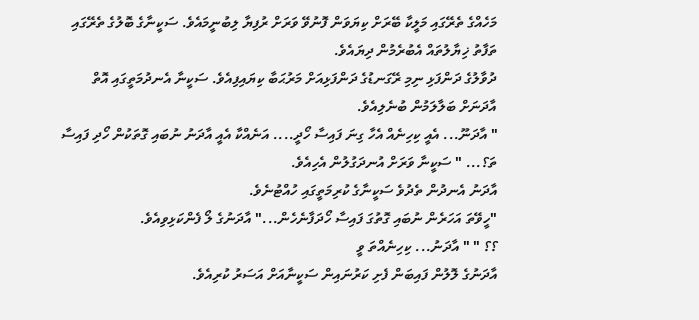މަހެއްގެ ތެރޭގައި މަލީކާ ބޭރަށް ކިޔަވަން ފޮނުވޭ ވަރަށް ރުފިޔާ ލިބުނީމައެވެ. ސަކީނާގެ ބޮލުގެ ތެރޭގައި ތަފާތު ޚިޔާލުތައް އެބުރެމުން ދިޔައެވެ.
ދުވާލުގެ ދަންފަޅި ނިމި ރޭގަނޑުގެ ދަންފަޅިއަށް މަރުޙަބާ ކިޔައިފިއެވެ. ސަކީނާ އެނދުމަތީގައި އޮތް އާދަނަށް ބަލާލަމުން ބުނެލިއެވެ.
" އާދަނޫ... އެއީ ކިހިނެއް އެހާ ގިނަ ފައިސާ ހޯދީ.... އަނެއްކާ އެއީ އާދަނު ނުބައި ގޮތަކުން ހޯދި ފައިސާ ތަ؟... " ސަކީނާ ވަރަށް އުނދަގުލުން އެހިއެވެ.
އާދަނު އެނދުން ތެދުވެ ސަކީނާގެ ކުރިމަތީގައި ހުއްޓުނެވެ.
"ހީވޭތަ އަހަރެން ނުބައި ގޮތުގަ ފައިސާ ހޯދަފާނެހެން..." އާދަނުގެ ލޯ ފެންކަޅިވިއެވެ.
؟؟ " " އާދަނު... ކިހިނެއްތަ ވީ
އާދަނުގެ ލޮލުން ފައިބަން ފެށި ކަރުނައިން ސަކީނާއަށް އަސަރު ކުރިއެވެ.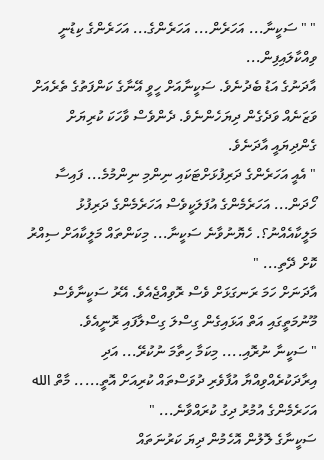" " ސަކީނާ... އަހަރެން... އަހަރެންގެ... އަހަރެންގެ ކިޑުނީ ވިއްކާލައިފިން...
އާދަނުގެ އަޑު ބެދުނެވެ. ސަކީނާއަށް ހީވީ އޭނާގެ ކަންފަތުގެ ތެރެއަށް ވަޒަނެއް ވަދެގެން ދިޔަހެންނެވެ. ދެންވެސް ވާހަކަ ކުރިޔަށް ގެންދިޔައީ އާދަނެވެ.
" އެއީ އަހަރެންގެ ދަރިފުޅަށްޓަކައި ނިންމި ނިންމުމެ... ފައިސާ ހޯދަން... އަހަރެމެންގެ އުފަލަކީވެސް އަހަރެމެންގެ ދަރިފުޅު މަލީކާއެއްނު؟. ހެޔޮނުވާނެ ސަކީނާ... މިކަންތައް މަލީކާއަށް ސިއްރު ކޮށް ދޭތި... "
އާދަނަށް ހަމަ ރަނގަޅަށް ވެސް ރޮވިއްޖެއެވެ. އޭރު ސަކީނާވެސް މޫނުމަތީގައި އަތް އަޅައިގެން ގިސްލަ ގިސްލާފައި ރޮނީއެވެ.
" ސަކީނާ ނުރޮއި.... މިކަމާ ހިތާމަ ނުކުރޭ... އަދި އިރާދަކުރެއްވިއްޔާ އުފާވެރި ދުވަސްތައް ކުރިއަށް އޮތީ..... މާތް الله އަހަރެމެންގެ އުމުރު ދިގު ކުރައްވާނެ... "
ސަކީނާގެ ލޮލުން އޮހެމުން ދިޔަ ކަރުނަތައް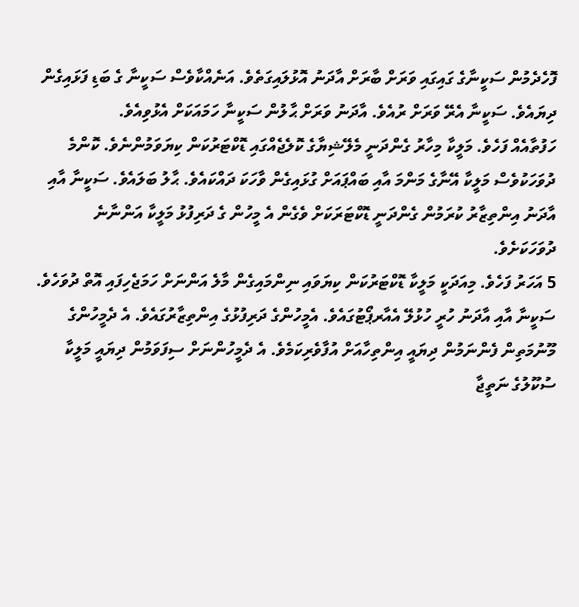ފޮހެދެމުން ސަކީނާގެ ގައިގައި ވަރަށް ބާރަށް އާދަނު އޮޅުލައިގަތެވެ. އަނެއްކާވެސް ސަކީނާ ގެ ބަޑި ފަޅައިގެން ދިޔައެވެ. ސަކީނާ އެރޭ ވަރަށް ރުއެވެ. އާދަނު ވަރަށް ޙާލުން ސަކީނާ ހަމައަކަށް އެޅުވިއެވެ.
ހަފުތާއެއް ފަހެވެ. މަލީކާ މިހާރު ގެންދަނީ މެލޭޝިޔާގެ ކޮލެޖެއްގައި ޑޮކްޓަރުކަން ކިޔަވަމުންނެވެ. ކޮންމެ ދުވަހަކުވެސް މަލީކާ އޭނާގެ މަންމަ އާއި ބައްޕައަށް ގުޅައިގެން ވާހަކަ ދައްކައެވެ. ޙާލު ބަލައެވެ. ސަކީނާ އާއި އާދަނު އިންތިޒާރު ކުރަމުން ގެންދަނީ ޑޮކްޓަރަކަށް ވެގެން އެ މީހުން ގެ ދަރިފުޅު މަލީކާ އަންނާނެ ދުވަހަކަށެވެ.
5 އަހަރު ފަހެވެ. މިއަދަކީ މަލީކާ ޑޮކްޓަރުކަން ކިޔަވައި ނިންމައިގެން މާލެ އަންނަށް ހަމަޖެހިފައި އޮތް ދުވަހެވެ. ސަކީނާ އާއި އާދަނު ހުރީ ހުޅުލޭ އެއާރޕޯޓުގައެވެ. އެމީހުންގެ ދަރިފުޅުގެ އިންތިޒާރުގައެވެ. އެ ދެމީހުންގެ މޫނުމަތިން ފެންނަމުން ދިޔައީ އިންތިހާއަށް އުފާވެރިކަމެވެ. އެ ދެމީހުންނަށް ސިފަވަމުން ދިޔައީ މަލީކާ ސުކޫލުގެ ނަތީޖާ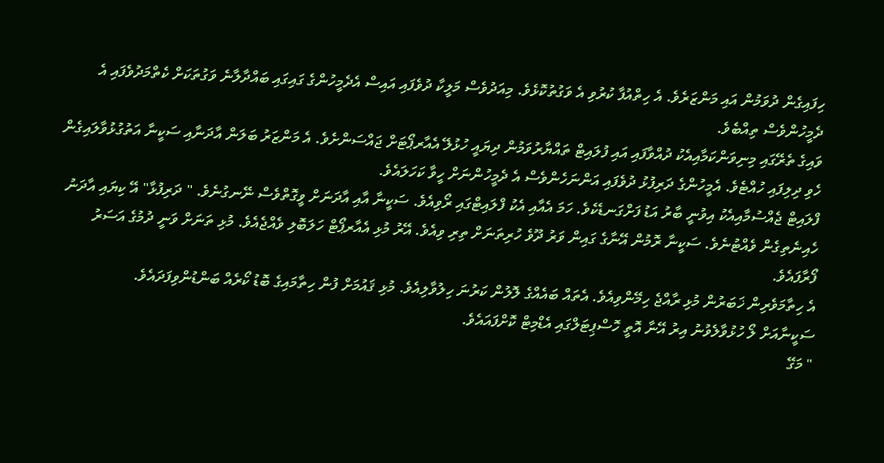ހިފައިގެން ދުވަމުން އައި މަންޒަރެވެ. އެ ހިތްއުފާ ކުރުވި އެ ވަގުތުކޮޅެވެ. މިއަދުވެސް މަލީކާ ދުވެފައި އައިސް އެދެމީހުންގެ ގައިގައި ބައްދާލާނެ ވަގުތަކަށް ކެތްމަދުވެފައި އެ ދެމީހުންވެސް ތިއްބެވެ.
ވައިގެ ތެރޭގައި މިނިވަންކަމާއިއެކު ދުއްވާފައި އައި ފުލައިޓް ތައްޔާރުވަމުން ދިޔައީ ހުޅުލޭ އެއާރޕޯޓަށް ޖައްސަންށެވެ. އެ މަންޒަރު ބަލަން އާދަނާއި ސަކީނާ އަތުގުޅުވާލައިގެން ހެވި ދިލިފައި ހުއްޓެވެ. އެމީހުންގެ ދަރިފުޅު ދުވެފައި އަންނަހެންވެސް އެ ދެމީހުންނަށް ހީވާ ކަހަލައެވެ.
ފްލައިޓް ޖެއްސުމާއިއެކު އިވުނީ ބާރު އަޑު ފަށްގަނޑެކެވެ. ހަމަ އެއާއި އެކު ފްލައިޓްގައި ރޯވިއެވެ. ސަކީނާ އާއި އާދަނަށް ވީގޮތްވެސް ނޭނގުނެވެ. " ދަރިފުޅާ" އޭ ކިޔައި އާދަނު ހެއިނެތިގެން ވެއްޓުނެވެ. ސަކީނާ ރޮމުން އޭނާގެ ގައިން ވަރު ދޫވެ ހުރިތަނަށް ތިރި ވިއެވެ. އޭރު މުޅި އެއާރޕޯޓް ހަލަބޮލި ވެއްޖެއެވެ. މުޅި ތަނަށް ވަނީ ދުމުގެ އަސަރު ފޯރާފައެވެ.
އެ ހިތާމަވެރިން ޚަބަރުން މުޅި ރާއްޖެ ހިމޭންވިއެވެ. އެތައް ބައެއްގެ ލޮލުން ކަރުނަ ހިލުވާލިއެވެ. މުޅި ޤައުމަށް ފުން ހިތާމައިގެ ބޮޑު ކޯރެއް ބަންޑުންވިފަދައެވެ.
ސަކީނާއަށް ލޯ ހުޅުވާލެވުނު އިރު އޭނާ އޮތީ ހޮސްޕިޓަލްގައި އެޑްމިޓް ކޮށްފައައެވެ.
" މަގޭ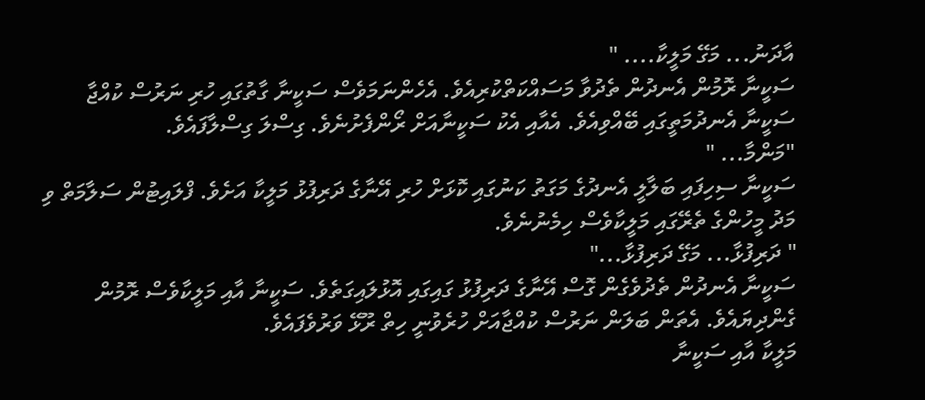އާދަނު... މަގޭ މަލީކާ.... "
ސަކީނާ ރޮމުން އެނދުން ތެދުވާ މަސައްކަތްކުރިއެވެ. އެހެންނަމަވެސް ސަކީނާ ގާތުގައި ހުރި ނަރުސް ކުއްޖާ ސަކީނާ އެނދުމަތީގައި ބޭއްވިއެވެ. އެއާއި އެކު ސަކީނާއަށް ރޯންފެށުނެވެ. ގިސްލަ ގިސްލާފައެވެ.
"މަންމާ... "
ސަކީނާ ސިހިފައި ބަލާލީ އެނދުގެ މަގަތު ކަނުގައި ކޮޅަށް ހުރި އޭނާގެ ދަރިފުޅު މަލީކާ އަށެވެ. ފްލައިޓުން ސަލާމަތް ވި މަދު މީހުންގެ ތެރޭގައި މަލީކާވެސް ހިމެނުނެވެ.
" ދަރިފުޅާ... މަގޭ ދަރިފުޅާ..."
ސަކީނާ އެނދުން ތެދުވެގެން ގޮސް އޭނާގެ ދަރިފުޅު ގައިގައި އޮޅުލައިގަތެވެ. ސަކީނާ އާއި މަލީކާވެސް ރޮމުން ގެންދިޔައެވެ. އެތަން ބަލަން ނަރުސް ކުއްޖާއަށް ހުރެވުނީ ހިތް ރޫޅޭ ވަރުވެފައެވެ.
މަލީކާ އާއި ސަކީނާ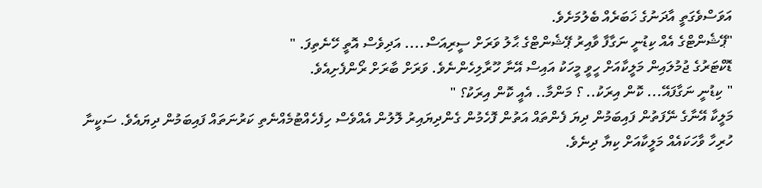އަވަސްވެގަތީ އާދަނުގެ ޚަބަރެއް ބެލުމަށެވެ.
"ޕޭޝެންޓްގެ އެއް ކިޑުނީ ނަގާފާ ވާއިރު ޕޭޝެންޓްގެ ޙާލު ވަރަށް ސީރިއަސް.... އަދިވެސް އޮތީ ހޭނެތިފަ. "
ޑޮކްޓަރުގެ ޖުމުލައިން މަލީކާއަށް ހީވީ މީހަކު އައިސް އޭނާ ހޫރާލިހެންނެވެ. ވަރަށް ބާރަށް ރޯންފެށިއެވެ.
" ކިޑުނީ ނަގާފައޭ... ކޮން އިރަކު.. ؟ މަންމާ.. އެއީ ކޮން އިރަކު؟ "
މަލީކާ އޭނާގެ ނޭފަތުން ފައިބަމުން ދިޔަ ފެންތައް އަތުން ފޮހެމުން ގެންދިޔައިރު ލޮލުން އެއްވެސް ހިފެހެއްޓުމެއްނެތި ކަރުނަތައް ފައިބަމުން ދިޔައެވެ. ސަކީނާ ހުރިހާ ވާހަކައެއް މަލީކާއަށް ކިޔާ ދިނެވެ.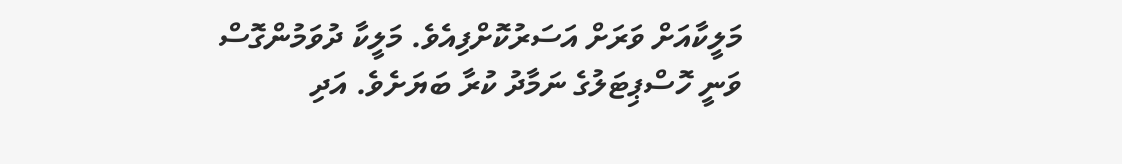މަލީކާއަށް ވަރަށް އަސަރުކޮށްފިއެވެ. މަލީކާ ދުވަމުންގޮސް ވަނީ ހޮސްޕިޓަލުގެ ނަމާދު ކުރާ ބަޔަށެވެ. އަދި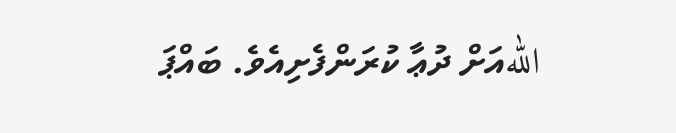اللهއަށް ދުޢާ ކުރަންފެށިއެވެ. ބައްޕަ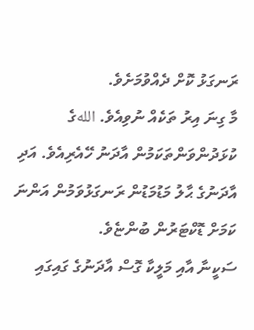ރަނގަޅު ކޮށް ދެއްވުމަށެވެ.
މާ ގިނަ އިރު ތަކެއް ނުވިއެވެ. اللهގެ ކުޅަދުންވަންތަކަމުން އާދަނު ހޭއެރިއެވެ. އަދި އާދަނުގެ ޙާލު މަޑުމަޑުން ރަނގަޅުވަމުން އަންނަ ކަމަށް ޑޮކްޓަރުން ބުންޏެވެ.
ސަކީނާ އާއި މަލީކާ ގޮސް އާދަނުގެ ގައިގައި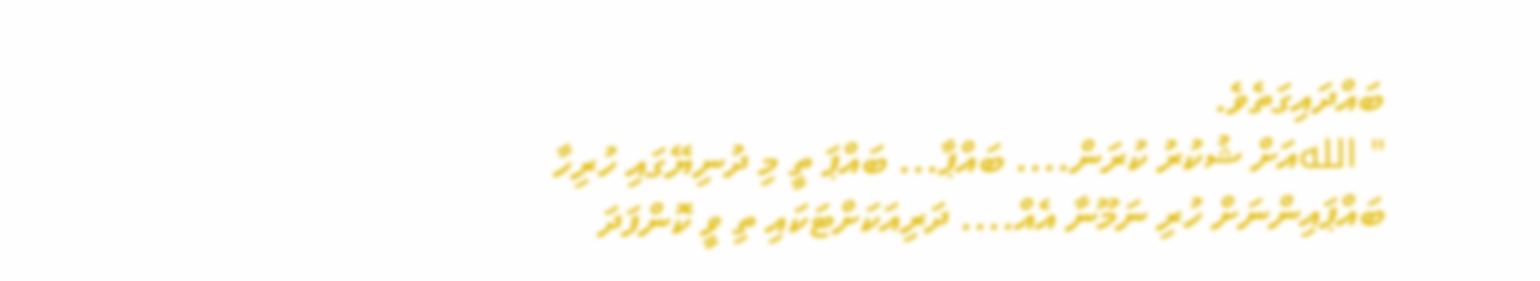ބައްދައިގަތެވެ.
" اللهއަށް ޝުކުރު ކުރަން.... ބައްޕާ... ބައްޕަ ތީ މި ދުނިޔޭގައި ހުރިހާ ބައްޕައިންނަށް ހުރި ނަމޫނާ އެއް.... ދަރިއަކަށްޓަކައި ތި ވީ ކޮންފަދަ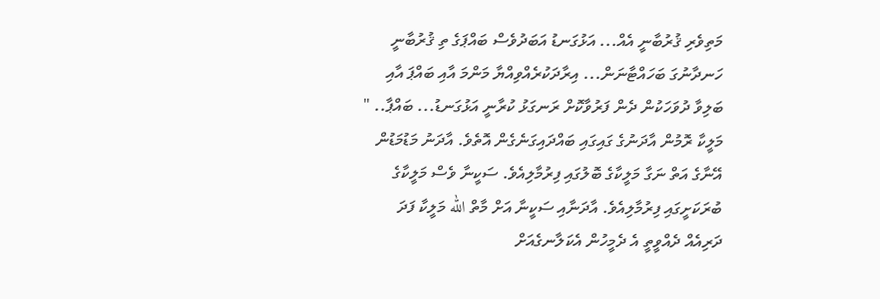މަތިވެރި ޤުރުބާނީ އެއް... އަޅުގަނޑު އަބަދުވެސް ބައްޕަގެ ތި ޤުރުބާނީ ހަނދާނުގަ ބަހައްޓާނަން... އިރާދަކުރެއްވިއްޔާ މަންމަ އާއި ބައްޕަ އާއި ބަލިވާ ދުވަހަކުން ދެން ފަރުވާކޮށް ރަނގަޅު ކުރާނީ އަޅުގަނޑު... ބައްޕާ.. "
މަލީކާ ރޮމުން އާދަނުގެ ގައިގައި ބައްދައިގަނެގެން އޮތެވެ. އާދަނު މަޑުމަޑުން އޭނާގެ އަތް ނަގާ މަލީކާގެ ބޮލުގައި ފިރުމާލިއެވެ. ސަކީނާ ވެސް މަލީކާގެ ބުރަކަށީގައި ފިރުމާލިއެވެ. އާދަނާއި ސަކީނާ އަށް މާތް الله މަލީކާ ފަދަ ދަރިއެއް ދެއްވީތީ އެ ދެމީހުން އެކަލާނގެއަށް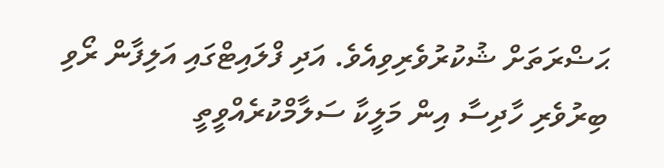ޙަޟްރަތަށް ޝުކުރުވެރިވިއެވެ. އަދި ފްލައިޓްގައި އަލިފާން ރޯވި ބިރުވެރި ހާދިސާ އިން މަލީކާ ސަލާމްކުރެއްވީތީ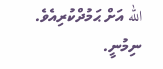الله އަށް ޙަމުދްކުރިއެވެ.
ނިމުނީ.